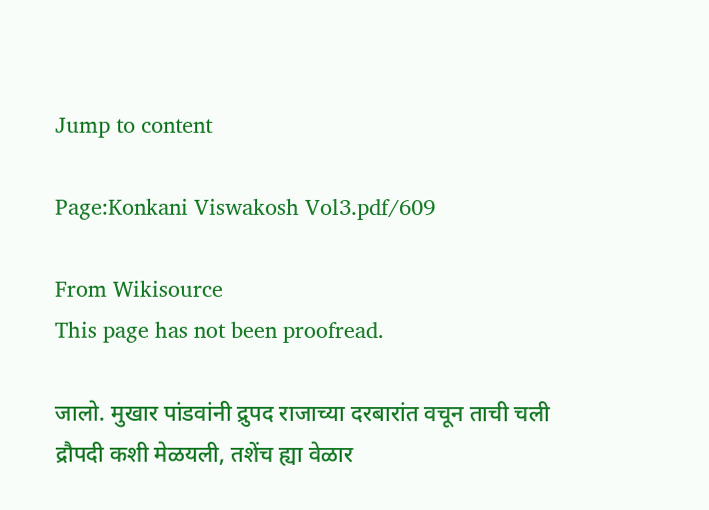Jump to content

Page:Konkani Viswakosh Vol3.pdf/609

From Wikisource
This page has not been proofread.

जालो. मुखार पांडवांनी द्रुपद राजाच्या दरबारांत वचून ताची चली द्रौपदी कशी मेळयली, तशेंच ह्या वेळार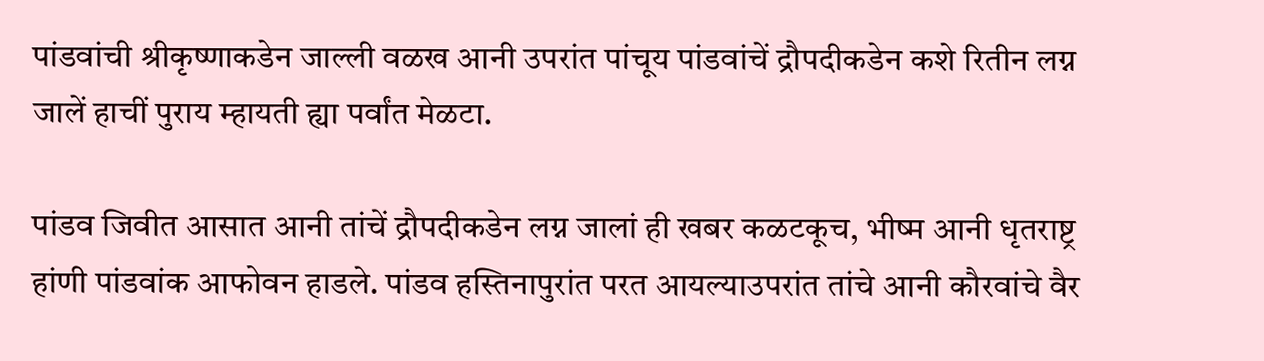पांडवांची श्रीकृष्णाकडेन जाल्ली वळख आनी उपरांत पांचूय पांडवांचें द्रौपदीकडेन कशे रितीन लग्न जालें हाचीं पुराय म्हायती ह्या पर्वांत मेळटा.

पांडव जिवीत आसात आनी तांचें द्रौपदीकडेन लग्न जालां ही खबर कळटकूच, भीष्म आनी धृतराष्ट्र हांणी पांडवांक आफोवन हाडले. पांडव हस्तिनापुरांत परत आयल्याउपरांत तांचे आनी कौरवांचे वैर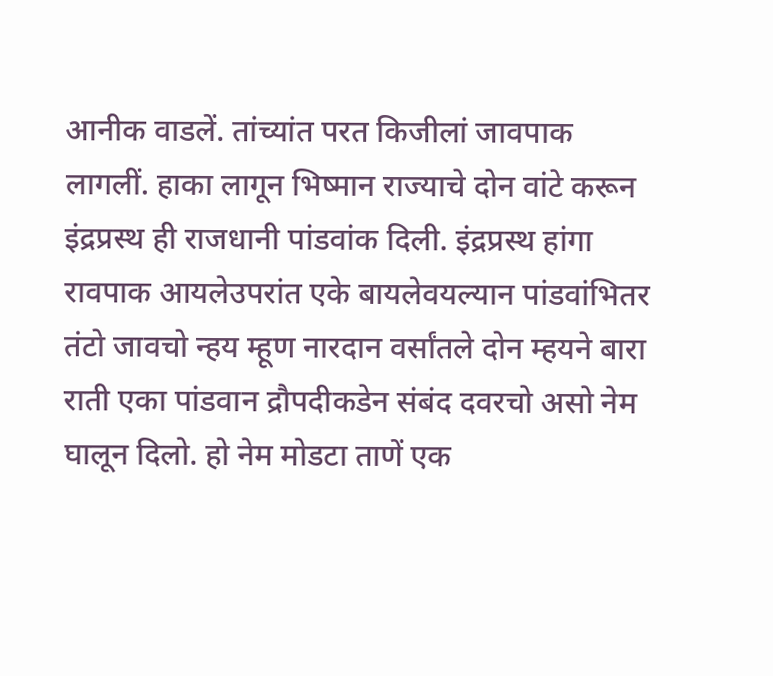आनीक वाडलें. तांच्यांत परत किजीलां जावपाक लागलीं. हाका लागून भिष्मान राज्याचे दोन वांटे करून इंद्रप्रस्थ ही राजधानी पांडवांक दिली. इंद्रप्रस्थ हांगा रावपाक आयलेउपरांत एके बायलेवयल्यान पांडवांभितर तंटो जावचो न्हय म्हूण नारदान वर्सांतले दोन म्हयने बारा राती एका पांडवान द्रौपदीकडेन संबंद दवरचो असो नेम घालून दिलो. हो नेम मोडटा ताणें एक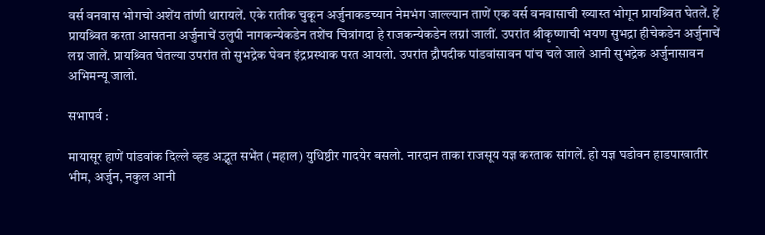वर्स वनवास भोगचो अशेंय तांणी थारायलें. एके रातीक चुकून अर्जुनाकडच्यान नेमभंग जाल्ल्यान ताणें एक वर्स वनवासाची ख्यास्त भोगून प्रायश्र्वित घेतलें. हें प्रायश्र्वित करता आसतना अर्जुनाचें उलुपी नागकन्येकडेन तशेंच चित्रांगदा हे राजकन्येकडेन लग्नां जालीं. उपरांत श्रीकृष्णाची भयण सुभद्रा हीचेकडेन अर्जुनाचें लग्न जालें. प्रायश्र्वित घेतल्या उपरांत तो सुभद्रेक घेवन इंद्रप्रस्थाक परत आयलो. उपरांत द्रौपदीक पांडवांसावन पांच चले जाले आनी सुभद्रेक अर्जुनासावन अभिमन्यू जालो.

सभापर्व :

मायासूर हाणें पांडवांक दिल्ले व्हड अद्भूत सभेंत (महाल) युधिष्ठीर गादयेर बसलो. नारदान ताका राजसूय यज्ञ करताक सांगलें. हो यज्ञ घडोवन हाडपाखातीर भीम, अर्जुन, नकुल आनी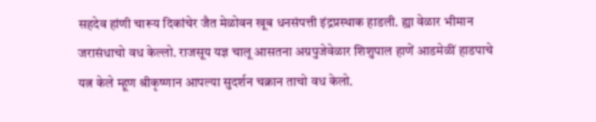सहदेव हांणी चारूय दिकांचेर जैत मेळोवन खूब धनसंपत्ती इंद्रप्रस्थाक हाडली. ह्या वेळार भीमान जरासंधाचो वध केल्लो. राजसूय यज्ञ चालू आसतना अग्रपुजेवेळार शिशुपाल हाणें आडमेळीं हाडपाचे यत्न केले म्हूण श्रीकृष्णान आपल्या सुदर्शन चक्रान ताचो वध केलो.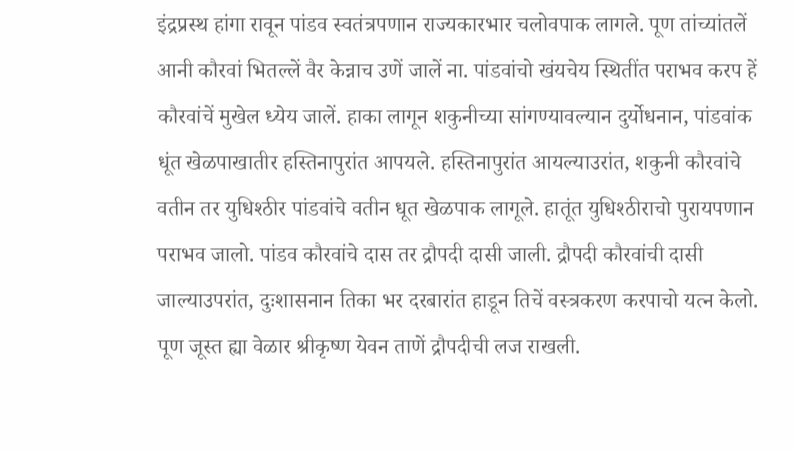इंद्रप्रस्थ हांगा रावून पांडव स्वतंत्रपणान राज्यकारभार चलोवपाक लागले. पूण तांच्यांतलें आनी कौरवां भितल्लें वैर केन्नाच उणें जालें ना. पांडवांचो खंयचेय स्थितींत पराभव करप हें कौरवांचें मुखेल ध्येय जालें. हाका लागून शकुनीच्या सांगण्यावल्यान दुर्योधनान, पांडवांक धूंत खेळपाखातीर हस्तिनापुरांत आपयले. हस्तिनापुरांत आयल्याउरांत, शकुनी कौरवांचे वतीन तर युधिश्ठीर पांडवांचे वतीन धूत खेळपाक लागूले. हातूंत युधिश्ठीराचो पुरायपणान पराभव जालो. पांडव कौरवांचे दास तर द्रौपदी दासी जाली. द्रौपदी कौरवांची दासी जाल्याउपरांत, दुःशासनान तिका भर दरबारांत हाडून तिचें वस्त्रकरण करपाचो यत्न केलो. पूण जूस्त ह्या वेळार श्रीकृष्ण येवन ताणें द्रौपदीची लज राखली.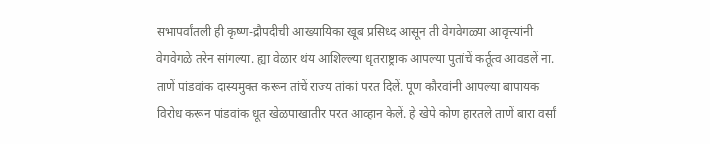सभापर्वांतली ही कृष्ण-द्रौपदीची आख्यायिका खूब प्रसिध्द आसून ती वेगवेगळ्या आवृत्त्यांनी वेगवेगळे तरेन सांगल्या. ह्या वेळार थंय आशिल्ल्या धृतराष्ट्राक आपल्या पुतांचें कर्तूत्व आवडलें ना. ताणें पांडवांक दास्यमुक्त करून तांचें राज्य तांकां परत दिलें. पूण कौरवांनी आपल्या बापायक विरोध करून पांडवांक धूत खेळपाखातीर परत आव्हान केलें. हे खेपे कोण हारतले ताणें बारा वर्सां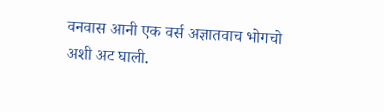वनवास आनी एक वर्स अज्ञातवाच भोगचो अशी अट घाली.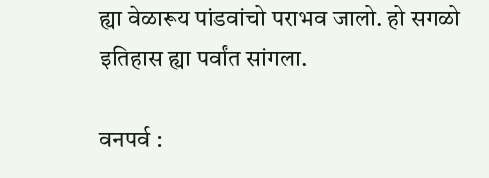ह्या वेळारूय पांडवांचो पराभव जालो. हो सगळो इतिहास ह्या पर्वांत सांगला.

वनपर्व :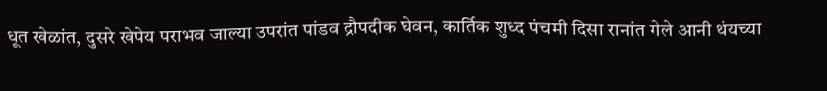धूत खेळांत, दुसरे खेपेय पराभव जाल्या उपरांत पांडव द्रौपदीक घेवन, कार्तिक शुध्द पंचमी दिसा रानांत गेले आनी थंयच्या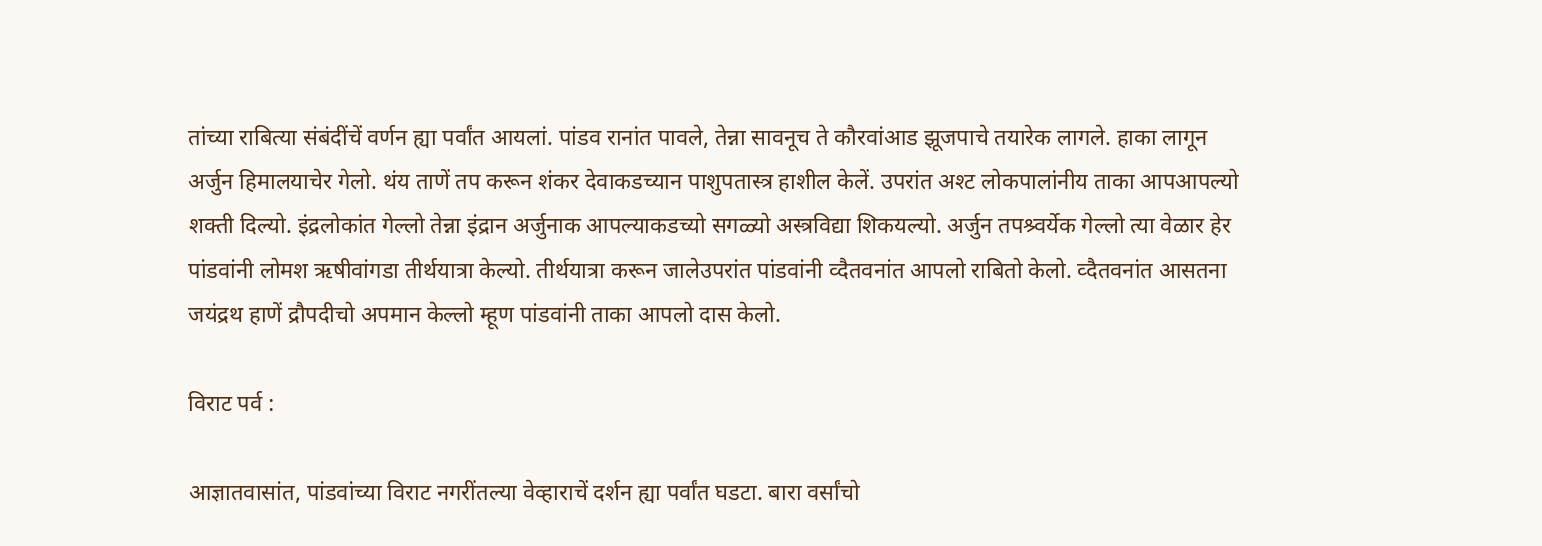तांच्या राबित्या संबंदींचें वर्णन ह्या पर्वांत आयलां. पांडव रानांत पावले, तेन्ना सावनूच ते कौरवांआड झूजपाचे तयारेक लागले. हाका लागून अर्जुन हिमालयाचेर गेलो. थंय ताणें तप करून शंकर देवाकडच्यान पाशुपतास्त्र हाशील केलें. उपरांत अश्ट लोकपालांनीय ताका आपआपल्यो शक्ती दिल्यो. इंद्रलोकांत गेल्लो तेन्ना इंद्रान अर्जुनाक आपल्याकडच्यो सगळ्यो अस्त्रविद्या शिकयल्यो. अर्जुन तपश्र्वर्येक गेल्लो त्या वेळार हेर पांडवांनी लोमश ऋषीवांगडा तीर्थयात्रा केल्यो. तीर्थयात्रा करून जालेउपरांत पांडवांनी व्दैतवनांत आपलो राबितो केलो. व्दैतवनांत आसतना जयंद्रथ हाणें द्रौपदीचो अपमान केल्लो म्हूण पांडवांनी ताका आपलो दास केलो.

विराट पर्व :

आज्ञातवासांत, पांडवांच्या विराट नगरींतल्या वेव्हाराचें दर्शन ह्या पर्वांत घडटा. बारा वर्सांचो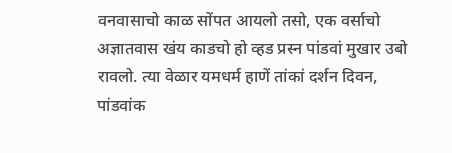वनवासाचो काळ सोंपत आयलो तसो, एक वर्साचो अज्ञातवास खंय काडचो हो व्हड प्रस्न पांडवां मुखार उबो रावलो. त्या वेळार यमधर्म हाणें तांकां दर्शन दिवन, पांडवांक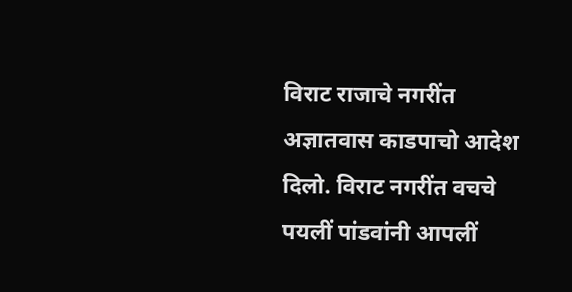विराट राजाचे नगरींत अज्ञातवास काडपाचो आदेश दिलो. विराट नगरींत वचचे पयलीं पांडवांनी आपलीं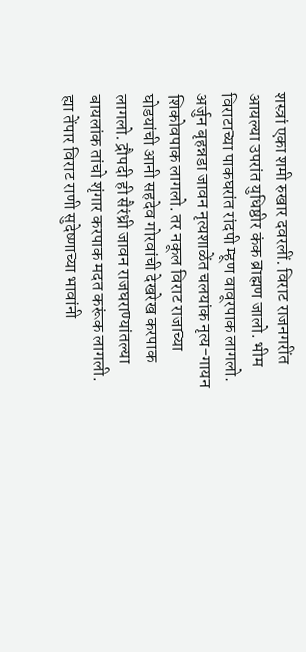शस्त्रां एका शमी रुखार दवरलीं. विराट राजनगरींत आयल्या उपरांत युधिष्ठीर कंक ब्राह्मण जालो. भीम विराटाच्या पाकघरांत रांदपी म्हूण वावूरपाक लागलो. अर्जुन बृहन्नडा जावन नृत्यशाळेंत चलयांक नृत्य-गायन शिकोवपाक लागलो. तर नकूल विराट राजाच्या घोडयांची आनी सहदेव गोरवांची देखरेख करपाक लागलो. द्रौपदी ही सैरंध्री जावन राजघराण्यांतल्या बायलांक तांचो शृंगार करपाक मदत करूंक लागली. ह्या तेंपार विराट राणी सुदेष्णाच्या भावांनी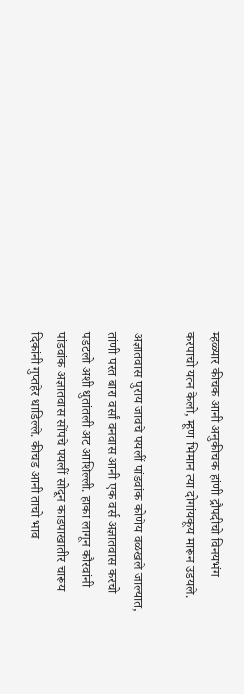म्हळ्यार कीचक आनी अनुकीचक हांणी द्रौपदीचो विनयभंग करपाचो यत्न केलो, म्हूण भिमान त्या दोगांयकूय मारून उडयले.

अज्ञातवास पुराय जावचे पयलीं पांडवांक कोणेय वळखले जाल्यात, तांणी परत बारा वर्सां वनवास आनी एक वर्स अज्ञातवास करचो पडटलो अशी धुतांतली अट आशिल्ली. हाका लागून कौरवांनी पांडवांक अज्ञातवास सोंपचे पयलीं सोदून काडपाखातीर चारूय दिकांनी गुप्तहेर धाडिल्ले. कीचड आनी ताचो भाव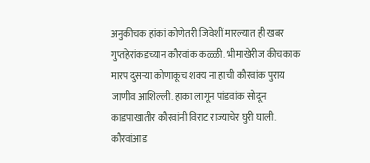अनुकीचक हांकां कोणेतरी जिवेशीं मारल्यात ही खबर गुप्तहेरांकडच्यान कौरवांक कळ्ळी. भीमाखेरीज कीचकाक मारप दुसऱ्या कोणाकूच शक्य ना हाची कौरवांक पुराय जाणीव आशिल्ली. हाका लागून पांडवांक सोदून काडपाखातीर कौरवांनी विराट राज्याचेर घुरी घाली. कौरवांआड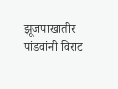झूजपाखातीर पांडवांनी विराट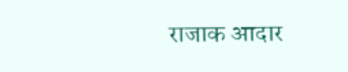राजाक आदार